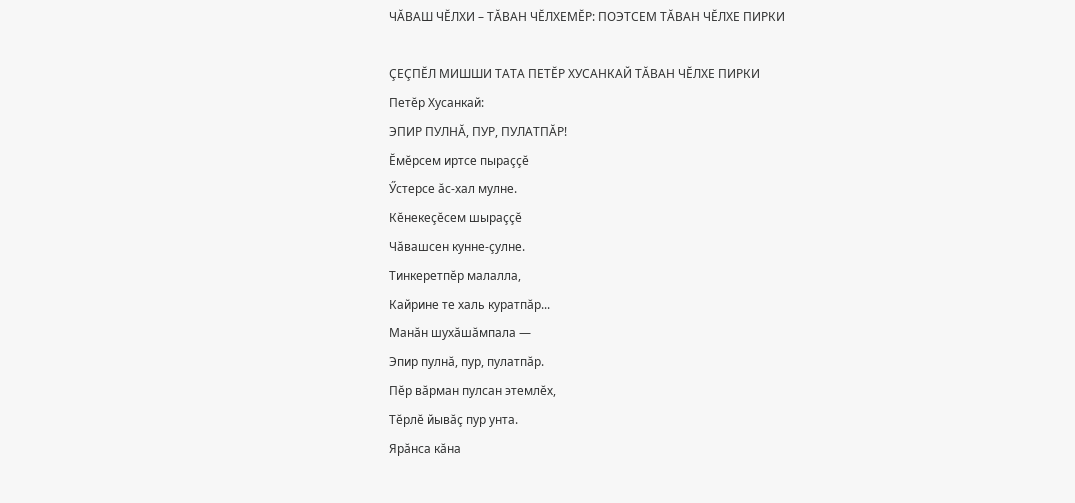ЧĂВАШ ЧĔЛХИ – ТĂВАН ЧĔЛХЕМĔР: ПОЭТСЕМ ТĂВАН ЧĔЛХЕ ПИРКИ

ÇЕÇПĔЛ МИШШИ ТАТА ПЕТĔР ХУСАНКАЙ ТĂВАН ЧĔЛХЕ ПИРКИ
Петĕр Хусанкай:
ЭПИР ПУЛНĂ, ПУР, ПУЛАТПĂР!
Ĕмĕрсем иртсе пыраççĕ
Ӳстерсе ăс-хал мулне.
Кĕнекеçĕсем шыраççĕ
Чăвашсен кунне-çулне.
Тинкеретпĕр малалла,
Кайрине те халь куратпăр...
Манăн шухăшăмпала —
Эпир пулнă, пур, пулатпăр.
Пĕр вăрман пулсан этемлĕх,
Тĕрлĕ йывăç пур унта.
Ярăнса кăна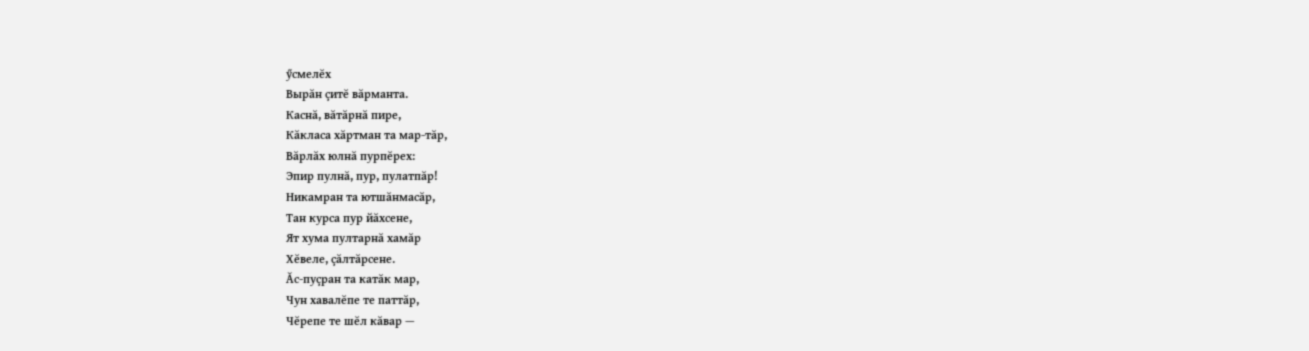ӳсмелĕх
Вырăн çитĕ вăрманта.
Каснă, вăтăрнă пире,
Кăкласа хăртман та мар-тăр,
Вăрлăх юлнă пурпĕрех:
Эпир пулнă, пур, пулатпăр!
Никамран та ютшăнмасăр,
Тан курса пур йăхсене,
Ят хума пултарнă хамăр
Хĕвеле, çăлтăрсене.
Ăс-пуçран та катăк мар,
Чун хавалĕпе те паттăр,
Чĕрепе те шĕл кăвар —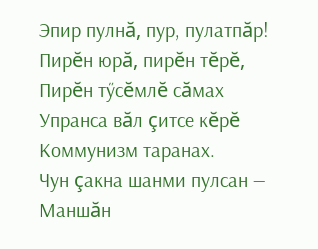Эпир пулнă, пур, пулатпăр!
Пирĕн юрă, пирĕн тĕрĕ,
Пирĕн тӳсĕмлĕ сăмах
Упранса вăл çитсе кĕрĕ
Коммунизм таранах.
Чун çакна шанми пулсан —
Маншăн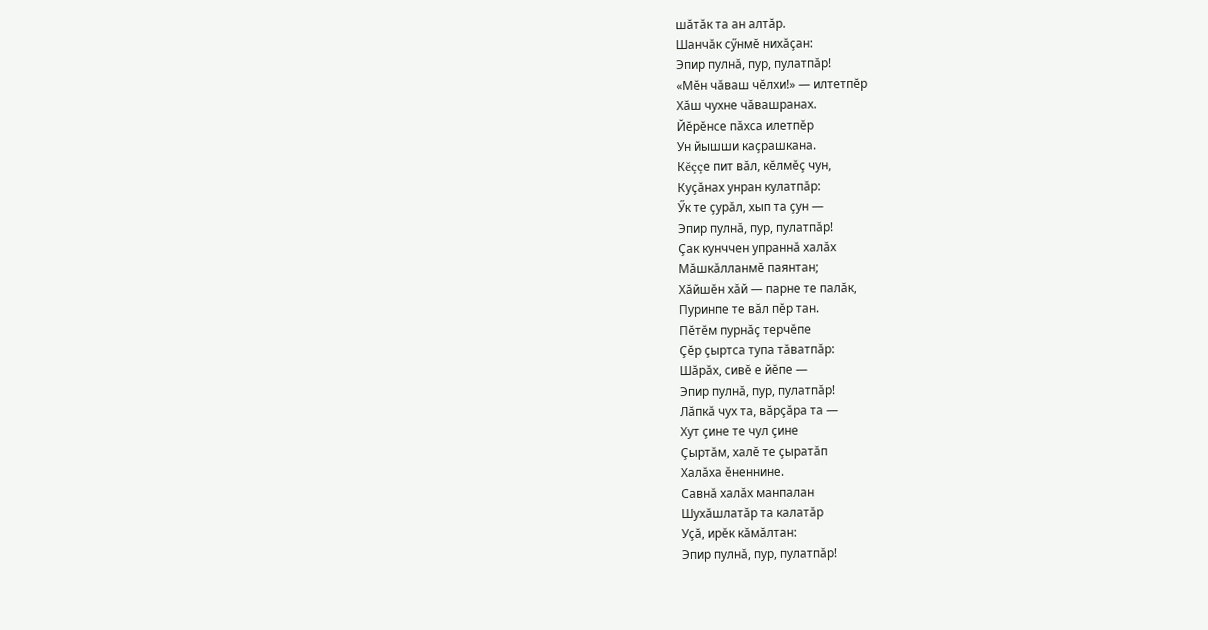шăтăк та ан алтăр.
Шанчăк сӳнмĕ нихăçан:
Эпир пулнă, пур, пулатпăр!
«Мĕн чăваш чĕлхи!» — илтетпĕр
Хăш чухне чăвашранах.
Йĕрĕнсе пăхса илетпĕр
Ун йышши каçрашкана.
Кĕççе пит вăл, кĕлмĕç чун,
Куçăнах унран кулатпăр:
Ӳк те çурăл, хып та çун —
Эпир пулнă, пур, пулатпăр!
Çак кунччен упраннă халăх
Мăшкăлланмĕ паянтан;
Хăйшĕн хăй — парне те палăк,
Пуринпе те вăл пĕр тан.
Пĕтĕм пурнăç терчĕпе
Çĕр çыртса тупа тăватпăр:
Шăрăх, сивĕ е йĕпе —
Эпир пулнă, пур, пулатпăр!
Лăпкă чух та, вăрçăра та —
Хут çине те чул çине
Çыртăм, халĕ те çыратăп
Халăха ĕненнине.
Савнă халăх манпалан
Шухăшлатăр та калатăр
Уçă, ирĕк кăмăлтан:
Эпир пулнă, пур, пулатпăр!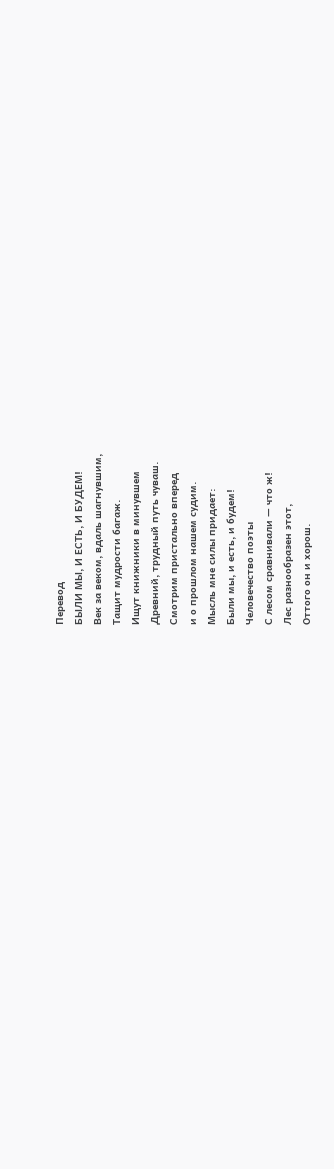Перевод
БЫЛИ МЫ, И ЕСТЬ, И БУДЕМ!
Век за веком, вдаль шагнувшим,
Тащит мудрости багаж.
Ищут книжники в минувшем
Древний, трудный путь чуваш.
Смотрим пристально вперед
и о прошлом нашем судим.
Мысль мне силы придает:
Были мы, и есть, и будем!
Человечество поэты
С лесом сравнивали — что ж!
Лес разнообразен этот,
Оттого он и хорош.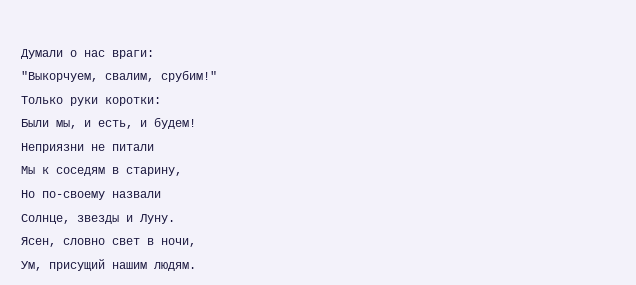Думали о нас враги:
"Выкорчуем, свалим, срубим!"
Только руки коротки:
Были мы, и есть, и будем!
Неприязни не питали
Мы к соседям в старину,
Но по-своему назвали
Солнце, звезды и Луну.
Ясен, словно свет в ночи,
Ум, присущий нашим людям.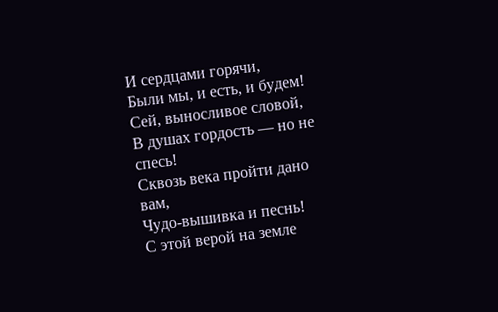И сердцами горячи,
Были мы, и есть, и будем!
Сей, выносливое словой,
В душах гордость — но не спесь!
Сквозь века пройти дано вам,
Чудо-вышивка и песнь!
С этой верой на земле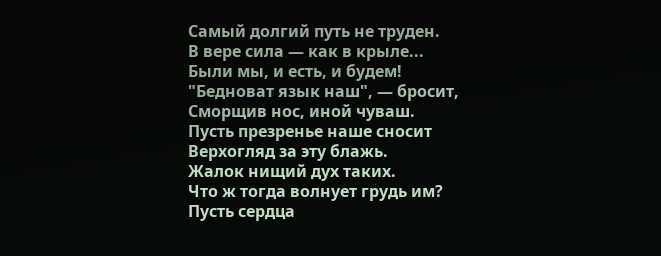Самый долгий путь не труден.
В вере сила — как в крыле...
Были мы, и есть, и будем!
"Бедноват язык наш", — бросит,
Сморщив нос, иной чуваш.
Пусть презренье наше сносит
Верхогляд за эту блажь.
Жалок нищий дух таких.
Что ж тогда волнует грудь им?
Пусть сердца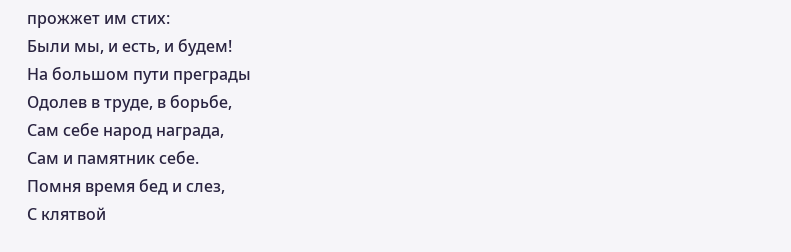прожжет им стих:
Были мы, и есть, и будем!
На большом пути преграды
Одолев в труде, в борьбе,
Сам себе народ награда,
Сам и памятник себе.
Помня время бед и слез,
С клятвой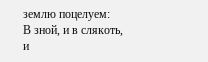землю поцелуем:
В зной, и в слякоть, и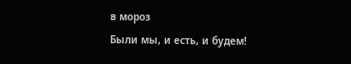в мороз
Были мы, и есть, и будем!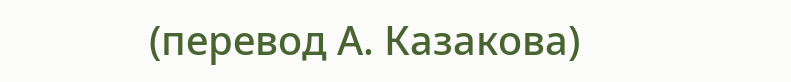(перевод А. Казакова)